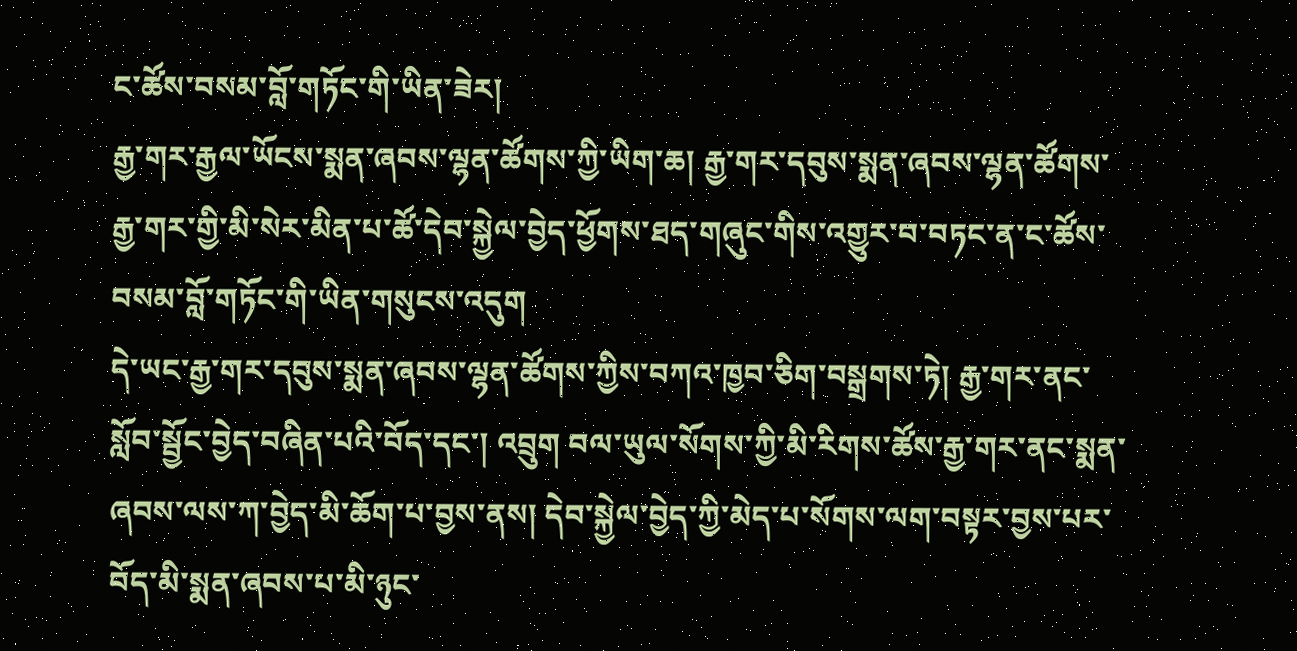ང་ཚོས་བསམ་བློ་གཏོང་གི་ཡིན་ཟེར།
རྒྱ་གར་རྒྱལ་ཡོངས་སྨན་ཞབས་ལྷན་ཚོགས་ཀྱི་ཡིག་ཆ། རྒྱ་གར་དབུས་སྨན་ཞབས་ལྷན་ཚོགས་
རྒྱ་གར་གྱི་མི་སེར་མིན་པ་ཚོ་དེབ་སྐྱེལ་བྱེད་ཕྱོགས་ཐད་གཞུང་གིས་འགྱུར་བ་བཏང་ན་ང་ཚོས་བསམ་བློ་གཏོང་གི་ཡིན་གསུངས་འདུག
དེ་ཡང་རྒྱ་གར་དབུས་སྨན་ཞབས་ལྷན་ཚོགས་ཀྱིས་བཀའ་ཁྱབ་ཅིག་བསྒྲགས་ཏེ། རྒྱ་གར་ནང་སློབ་སྦྱོང་བྱེད་བཞིན་པའི་བོད་དང་། འབྲུག བལ་ཡུལ་སོགས་ཀྱི་མི་རིགས་ཚོས་རྒྱ་གར་ནང་སྨན་ཞབས་ལས་ཀ་བྱེད་མི་ཆོག་པ་བྱས་ནས། དེབ་སྐྱེལ་བྱེད་ཀྱི་མེད་པ་སོགས་ལག་བསྟར་བྱས་པར་བོད་མི་སྨན་ཞབས་པ་མི་ཉུང་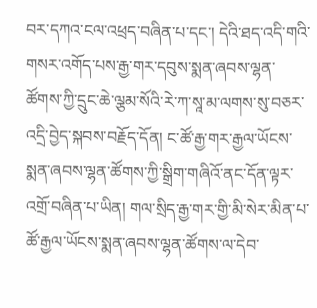བར་དཀའ་ངལ་འཕྲད་བཞིན་པ་དང་། དེའི་ཐད་འདི་གའི་གསར་འགོད་པས་རྒྱ་གར་དབུས་སྨན་ཞབས་ལྷན་ཚོགས་ཀྱི་དྲུང་ཆེ་ལྕམ་སོའི་རེ་ཀ་སཱ་མ་ལགས་སུ་བཅར་འདྲི་བྱེད་སྐབས་བརྗོད་དོན། ང་ཚོ་རྒྱ་གར་རྒྱལ་ཡོངས་སྨན་ཞབས་ལྷན་ཚོགས་ཀྱི་སྒྲིག་གཞིའོ་ནང་དོན་ལྟར་འགྲོ་བཞིན་པ་ཡིན། གལ་སྲིད་རྒྱ་གར་གྱི་མི་སེར་མིན་པ་ཚོ་རྒྱལ་ཡོངས་སྨན་ཞབས་ལྷན་ཚོགས་ལ་དེབ་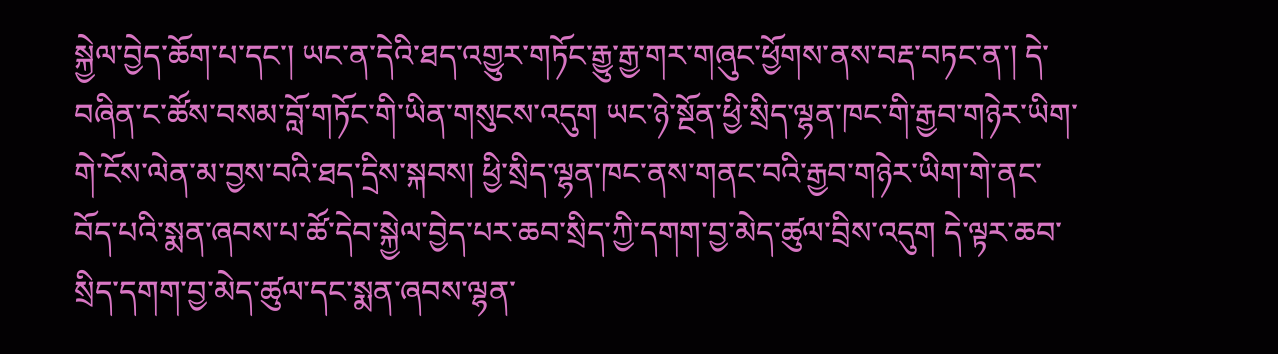སྐྱེལ་བྱེད་ཆོག་པ་དང་། ཡང་ན་དེའི་ཐད་འགྱུར་གཏོང་རྒྱུ་རྒྱ་གར་གཞུང་ཕྱོགས་ནས་བརྡ་བཏང་ན་། དེ་བཞིན་ང་ཚོས་བསམ་བློ་གཏོང་གི་ཡིན་གསུངས་འདུག ཡང་ཉེ་སྔོན་ཕྱི་སྲིད་ལྷན་ཁང་གི་རྒྱབ་གཉེར་ཡིག་གེ་ངོས་ལེན་མ་བྱས་བའི་ཐད་དྲིས་སྐབས། ཕྱི་སྲིད་ལྷན་ཁང་ནས་གནང་བའི་རྒྱབ་གཉེར་ཡིག་གེ་ནང་བོད་པའི་སྨན་ཞབས་པ་ཚོ་དེབ་སྐྱེལ་བྱེད་པར་ཆབ་སྲིད་ཀྱི་དགག་བྱ་མེད་ཚུལ་བྲིས་འདུག དེ་ལྟར་ཆབ་སྲིད་དགག་བྱ་མེད་ཚུལ་དང་སྨན་ཞབས་ལྷན་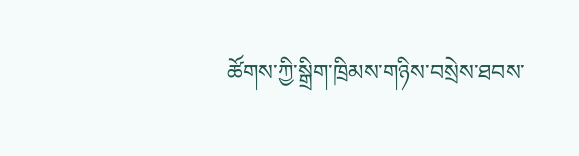ཚོགས་ཀྱི་སྒྲིག་ཁྲིམས་གཉིས་བསྲེས་ཐབས་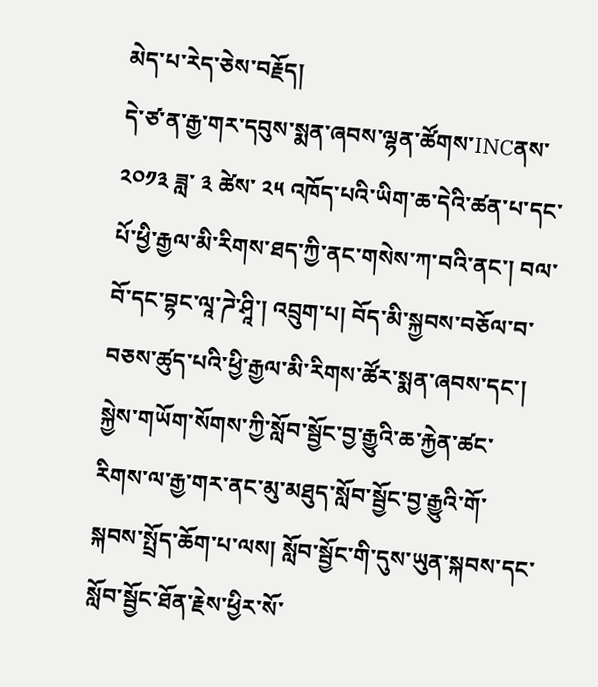མེད་པ་རེད་ཅེས་བརྗོད།
དེ་ཙ་ན་རྒྱ་གར་དབུས་སྨན་ཞབས་ལྷན་ཚོགས་INCནས་༢༠༡༣ ཟླ་ ༣ ཚེས་ ༢༥ འཁོད་པའི་ཡིག་ཆ་དེའི་ཚན་པ་དང་པོ་ཕྱི་རྒྱལ་མི་རིགས་ཐད་ཀྱི་ནང་གསེས་ཀ་བའི་ནང་། བལ་བོ་དང་བྷང་ལཱ་ཌེ་ཤཱི་། འབྲུག་པ། བོད་མི་སྐྱབས་བཅོལ་བ་བཅས་ཚུད་པའི་ཕྱི་རྒྱལ་མི་རིགས་ཚོར་སྨན་ཞབས་དང་། སྐྱེས་གཡོག་སོགས་ཀྱི་སློབ་སྦྱོང་བྱ་རྒྱུའི་ཆ་རྐྱེན་ཚང་རིགས་ལ་རྒྱ་གར་ནང་མུ་མཐུད་སློབ་སྦྱོང་བྱ་རྒྱུའི་གོ་སྐབས་སྤྲོད་ཆོག་པ་ལས། སློབ་སྦྱོང་གི་དུས་ཡུན་སྐབས་དང་སློབ་སྦྱོང་ཐོན་རྗེས་ཕྱིར་སོ་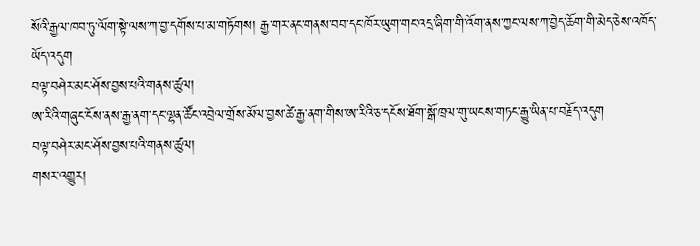སོའི་རྒྱལ་ཁབ་ཏུ་ལོག་སྟེ་ལས་ཀ་བྱ་དགོས་པ་མ་གཏོགས། རྒྱ་གར་ནང་གནས་བབ་དང་ཁོར་ཡུག་གང་འདྲ་ཞིག་གི་འོག་ནས་ཀྱང་ལས་ཀ་བྱེད་ཆོག་གི་མེད་ཅེས་འཁོད་ཡོད་འདུག
བལྟ་བཤེར་མང་ཤོས་བྱས་པའི་གནས་ཚུལ།
ཨ་རིའི་གཞུང་ངོས་ནས་རྒྱ་ནག་དང་ལྷན་ཚོང་འབྲེལ་གྲོས་མོལ་བྱས་ཚེ་རྒྱ་ནག་གིས་ཨ་རིའི་ཅ་དངོས་ཐོག་སྒོ་ཁྲལ་གུ་ཡངས་གཏང་རྒྱུ་ཡིན་པ་བརྗོད་འདུག
བལྟ་བཤེར་མང་ཤོས་བྱས་པའི་གནས་ཚུལ།
གསར་འགྱུར།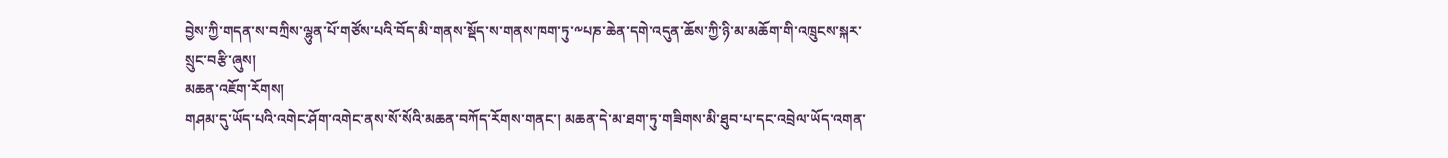བྱེས་ཀྱི་གདན་ས་བཀྲིས་ལྷུན་པོ་གཙོས་པའི་བོད་མི་གནས་སྡོད་ས་གནས་ཁག་ཏུ་༸པཎ་ཆེན་དགེ་འདུན་ཆོས་ཀྱི་ཉི་མ་མཆོག་གི་འཁྲུངས་སྐར་སྲུང་བརྩི་ཞུས།
མཆན་འཇོག་རོགས།
གཤམ་དུ་ཡོད་པའི་འགེང་ཤོག་འགེང་ནས་སོ་སོའི་མཆན་བཀོད་རོགས་གནང་། མཆན་དེ་མ་ཐག་ཏུ་གཟིགས་མི་ཐུབ་པ་དང་འབྲེལ་ཡོད་འགན་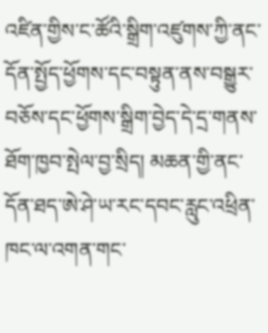འཛིན་གྱིས་ང་ཚོའི་སྒྲིག་འཛུགས་ཀྱི་ནང་དོན་སྤྱོད་ཕྱོགས་དང་བསྟུན་ནས་བསྒྱུར་བཅོས་དང་ཕྱོགས་སྒྲིག་བྱེད་དེ་དྲ་གནས་ཐོག་ཁྱབ་སྤེལ་བྱ་སྲིད། མཆན་གྱི་ནང་དོན་ཐད་ཨེ་ཤེ་ཡ་རང་དབང་རླུང་འཕྲིན་ཁང་ལ་འགན་གང་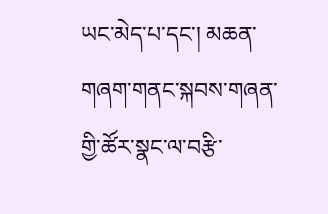ཡང་མེད་པ་དང་། མཆན་གཞག་གནང་སྐབས་གཞན་གྱི་ཚོར་སྣང་ལ་བརྩི་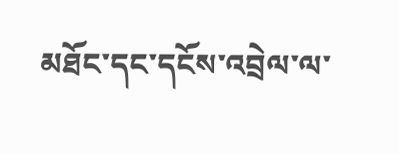མཐོང་དང་དངོས་འབྲེལ་ལ་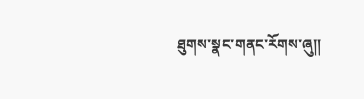ཐུགས་སྣང་གནང་རོགས་ཞུ༎